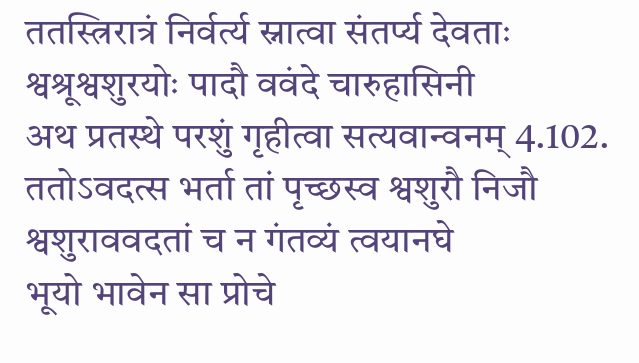ततस्त्रिरात्रं निर्वर्त्य स्नात्वा संतर्प्य देवताः श्वश्रूश्वशुरयोः पादौ ववंदे चारुहासिनी
अथ प्रतस्थे परशुं गृहीत्वा सत्यवान्वनम् 4.102.
ततोऽवदत्स भर्ता तां पृच्छस्व श्वशुरौ निजौ
श्वशुराववदतां च न गंतव्यं त्वयानघे
भूयो भावेन सा प्रोचे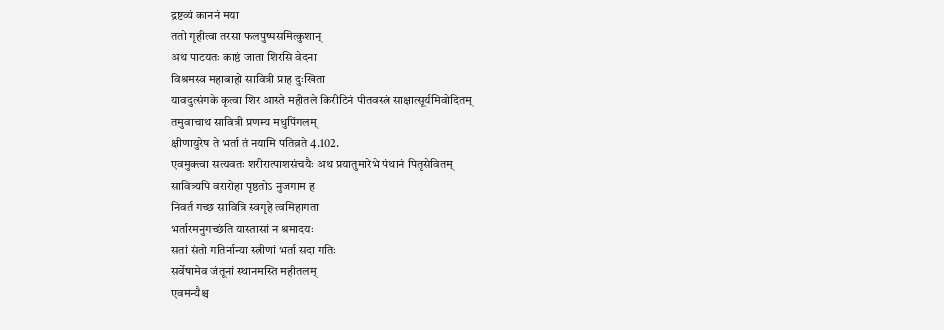द्रष्टव्यं काननं मया
ततो गृहीत्वा तरसा फलपुष्पसमित्कुशान्
अथ पाटयतः काष्ठं जाता शिरसि वेदना
विश्रमस्व महाबाहो सावित्री प्राह दुःखिता
यावदुत्संगके कृत्वा शिर आस्ते महीतले किरीटिनं पीतवस्त्रं साक्षात्सूर्यमिवोदितम्
तमुवाचाथ सावित्री प्रणम्य मधुपिंगलम्
क्षीणायुरेष ते भर्ता तं नयामि पतिव्रते 4.102.
एवमुक्त्वा सत्यवतः शरीरात्पाशसंचयैः अथ प्रयातुमारेभे पंथानं पितृसेवितम्
सावित्र्यपि वरारोहा पृष्ठतोऽ नुजगाम ह
निवर्त गच्छ सावित्रि स्वगृहे त्वमिहागता
भर्तारमनुगच्छंति यास्तासां न श्रमादयः
सतां संतो गतिर्नान्या स्त्रीणां भर्ता सदा गतिः
सर्वेषामेव जंतूनां स्थानमस्ति महीतलम्
एवमन्यैश्च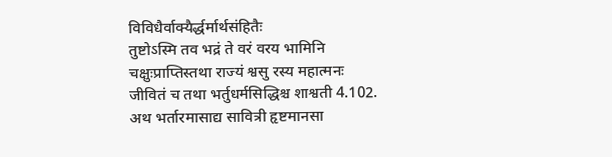विविधैर्वाक्यैर्द्धर्मार्थसंहितैः
तुष्टोऽस्मि तव भद्रं ते वरं वरय भामिनि
चक्षुःप्राप्तिस्तथा राज्यं श्वसु रस्य महात्मनः
जीवितं च तथा भर्तुधर्मसिद्धिश्च शाश्वती 4.102.
अथ भर्तारमासाद्य सावित्री हृष्टमानसा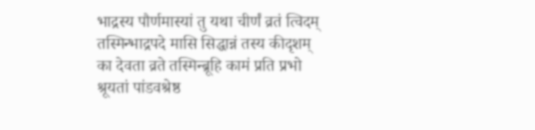भाद्रस्य पौर्णमास्यां तु यथा चीर्णं व्रतं त्विदम्
तस्मिन्भाद्रपदे मासि सिद्धान्नं तस्य कीदृशम्
का देवता व्रते तस्मिन्ब्रूहि कामं प्रति प्रभो
श्रूयतां पांडवश्रेष्ठ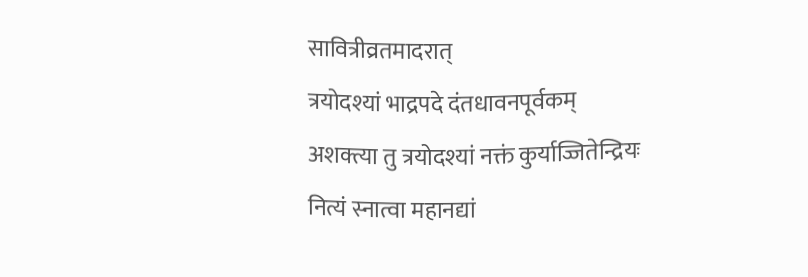सावित्रीव्रतमादरात्
त्रयोदश्यां भाद्रपदे दंतधावनपूर्वकम्
अशक्त्या तु त्रयोदश्यां नक्तं कुर्याज्जितेन्द्रियः
नित्यं स्नात्वा महानद्यां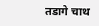तडागे चाथ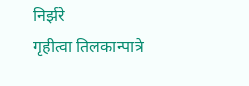निर्झरे
गृहीत्वा तिलकान्पात्रे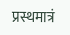प्रस्थमात्रं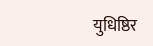युधिष्ठिर